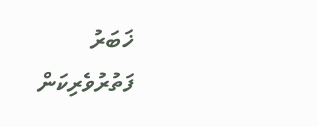ޚަބަރު
ފަތުރުވެރިކަން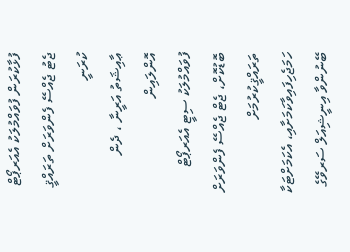ފުޅާކުރަން ފުވައްމުލަކު އެއަރޕޯޓް ޖެޓު ޖެއްސޭ ފެންވަރަށް ތަރައްޤީ ކުރަނީ
ޢާއިޝަތު އަރީނާ ، ދެން އޮންލައިން
ފުވައްމުލަކު ސިޓީ އެއަރޕޯޓް ބޮޑުކޮށް، ޖެޓް ޖެއްސޭ ފެންވަރަށް ތަރައްޤީކުރުމަށް ހަމަޖެހިފައިވާކަމަށާއި، އެކަމަށްޓަކާ ބޭނުންވާ އިނީޝިއަލް ސަރވޭގެ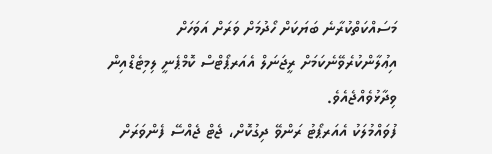މަސައްކަތްކުރާނެ ބަޔަކަށް ހޯދުމަށް ވަރަށް އަވަހަށް އިޢުލާންކުރެވޭނެކަމަށް ރީޖަނަލް އެއަރޕޯޓްސް ކޮމްޕެނީ ލިމިޓެޑްއިން ވިދާޅުވެއްޖެއެވެ.
ފުވައްމުލަކު އެއަރޕޯޓު ރަންވޭ ދިގުކޮށް، ޖެޓް ޖެއްސޭ ފެންވަރަށް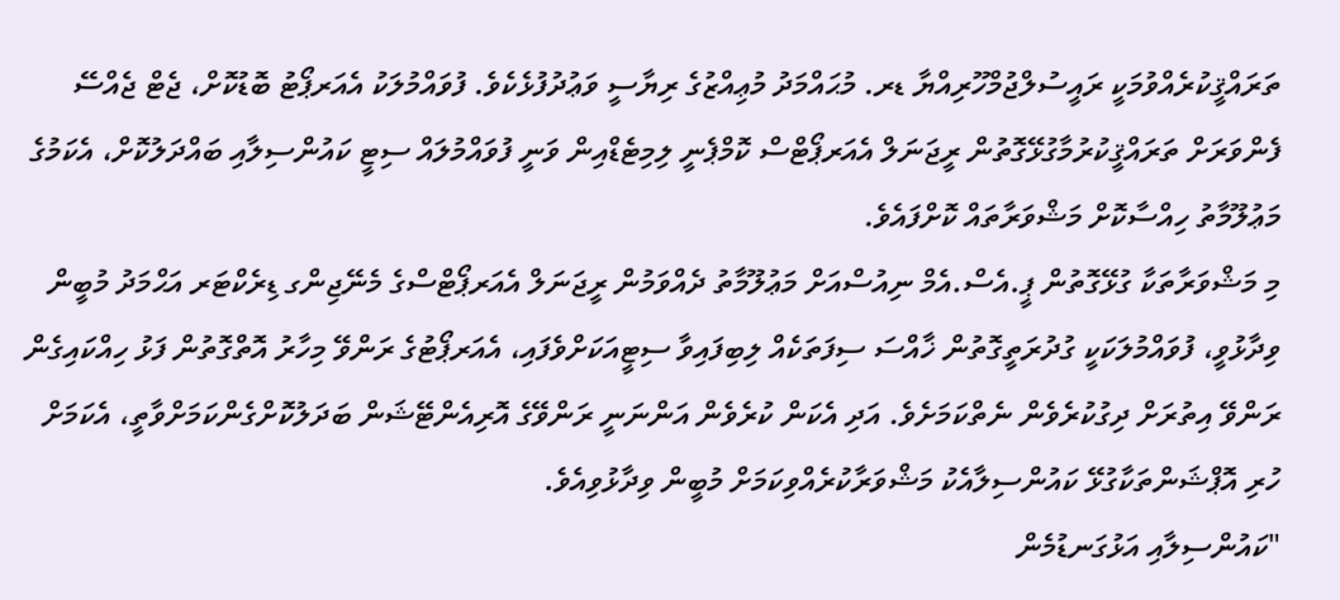ތަރައްޤީކުރެއްވުމަކީ ރައީސުލްޖުމްހޫރިއްޔާ ޑރ. މުޙައްމަދު މުޢިއްޒުގެ ރިޔާސީ ވަޢުދުފުޅެކެވެ. ފުވައްމުލަކު އެއަރޕޯޓު ބޮޑުކޮށް، ޖެޓް ޖެއްސޭ ފެންވަރަށް ތަރައްޤީކުރުމާގުޅޭގޮތުން ރީޖަނަލް އެއަރޕޯޓްސް ކޮމްޕެނީ ލިމިޓެޑްއިން ވަނީ ފުވައްމުލައް ސިޓީ ކައުންސިލާއި ބައްދަލުކޮށް، އެކަމުގެ މަޢުލޫމާތު ހިއްސާކޮށް މަޝްވަރާތައް ކޮށްފައެވެ.
މި މަޝްވަރާތަކާ ގުޅޭގޮތުން ޕީ.އެސް.އެމް ނިއުސްއަށް މަޢުލޫމާތު ދެއްވަމުން ރީޖަނަލް އެއަރޕޯޓްސްގެ މެނޭޖިންގ ޑިރެކްޓަރ އަޙްމަދު މުބީން ވިދާޅުވީ، ފުވައްމުލަކަކީ ގުދުރަތީގޮތުން ޚާއްސަ ސިފަތަކެއް ލިބިފައިވާ ސިޓީއަކަށްވެފައި، އެއަރޕޯޓުގެ ރަންވޭ މިހާރު އޮތްގޮތުން ފަޅު ހިއްކައިގެން ރަންވޭ އިތުރަށް ދިގުކުރެވެން ނެތްކަމަށެވެ. އަދި އެކަން ކުރެވެން އަންނަނީ ރަންވޭގެ އޮރިއެންޓޭޝަން ބަދަލުކޮށްގެންކަމަށްވާތީ، އެކަމަށް ހުރި އޮޕްޝަންތަކާގުޅޭ ކައުންސިލާއެކު މަޝްވަރާކުރެއްވިކަމަށް މުބީން ވިދާޅުވިއެވެ.
"ކައުންސިލާއި އަޅުގަނޑުމެން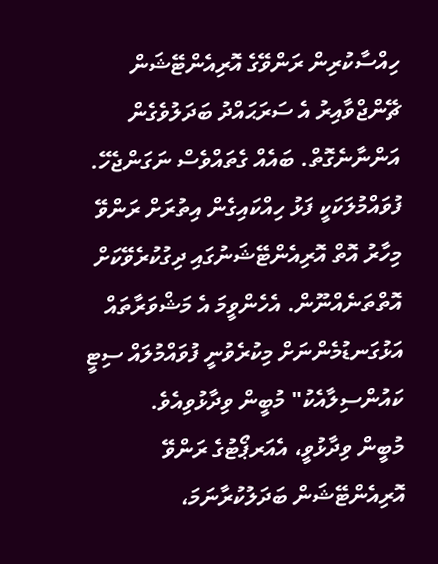ހިއްސާކުރިން ރަންވޭގެ އޮރިއެންޓޭޝަން ޗޭންޖްވާއިރު އެ ސަރަޙައްދު ބަދަލުވެގެން އަންނާނެގޮތް. ބައެއް ގެތައްވެސް ނަގަންޖެހޭ. ފުވައްމުލަކަކީ ފަޅު ހިއްކައިގެން އިތުރަށް ރަންވޭ މިހާރު އޮތް އޮރިއެންޓޭޝަނުގައި ދިގުކުރެވޭކަށް އޮތްތަނެއްނޫން. އެހެންވީމަ އެ މަޝްވަރާތައް އަޅުގަނޑުމެންނަށް މިކުރެވުނީ ފުވައްމުލައް ސިޓީ ކައުންސިލާއެކު" މުބީން ވިދާޅުވިއެވެ.
މުބީން ވިދާޅުވީ، އެއަރޕޯޓުގެ ރަންވޭ އޮރިއެންޓޭޝަން ބަދަލުކުރާނަމަ،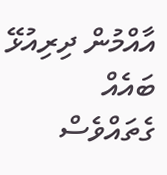އާއްމުން ދިރިއުޅޭ ބައެއް ގެތައްވެސް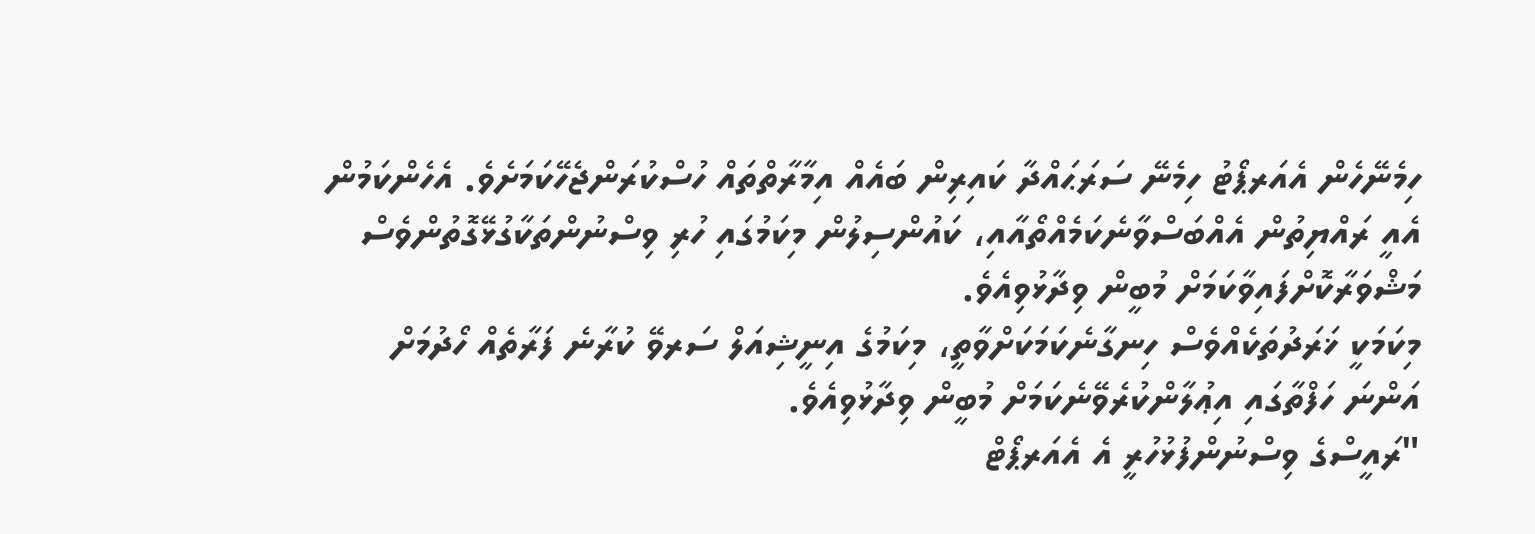ހިމެނޭހެން އެއަރޕޯޓު ހިމެނޭ ސަރަޙައްދާ ކައިރިން ބައެއް އިމާރާތްތައް ހުސްކުރަންޖެހޭކަމަށެވެ. އެހެންކަމުން އެއީ ރައްޔިތުން އެއްބަސްވާނެކަމެއްތޯއާއި، ކައުންސިލުން މިކަމުގައި ހުރި ވިސްނުންތަކާގުޅޭގޮތުންވެސް މަޝްވަރާކޮށްފައިވާކަމަށް މުބީން ވިދާޅުވިއެވެ.
މިކަމަކީ ޚަރަދުތަކެއްވެސް ހިނގާނެކަމަކަށްވާތީ، މިކަމުގެ އިނީޝިއަލް ސަރވޭ ކުރާނެ ފަރާތެއް ހޯދުމަށް އަންނަ ހަފްތާގައި އިޢުލާންކުރެވޭނެކަމަށް މުބީން ވިދާޅުވިއެވެ.
"ރައީސްގެ ވިސްނުންފުޅުހުރީ އެ އެއަރޕޯޓް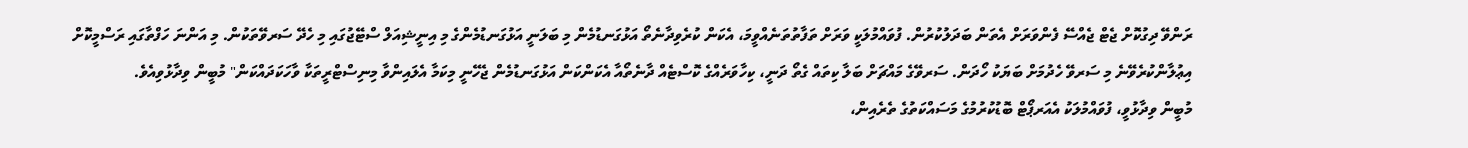ރަންވޭ ދިގުކޮށް ޖެޓް ޖެއްސޭ ފެންވަރަށް އެތަން ބަދަލުކުރުން. ފުވައްމުލަކީ ވަރަށް ތަފާތުތަނެއްވީމަ، އެކަން ކުރެވިދާނެތޯ އަޅުގަނޑުމެން މި ބަލަނީ އަޅުގަނޑުމެންގެ މި އިނީޝިއަލް ސްޓޭޖުގައި މި ހެދޭ ސަރވޭތަކުން. މި އަންނަ ހަފްތާގައި ރަސްމީކޮށް އިޢުލާންކުރެވޭނެ މި ސަރވޭ ހެދުމަށް ބަޔަކު ހޯދަން. ސަރވޭގެ މައްޗަށް ބަލާ ކިތައް ގެތޯ ދަނީ، ކިހާވަރެއްގެ ކޮސްޓެއް ދާނެތޯއާ އެކަންކަން އަޅުގަނޑުމެން ޖެހޭނީ މިކަމާ އެލައިންވާ މިނިސްޓްރީތަކާ ވާހަކަދައްކަން" މުބީން ވިދާޅުވިއެވެ.
މުބީން ވިދާޅުވީ، ފުވައްމުލަކު އެއަރޕޯޓް ބޮޑުކުރުމުގެ މަސައްކަތުގެ ތެރެއިން،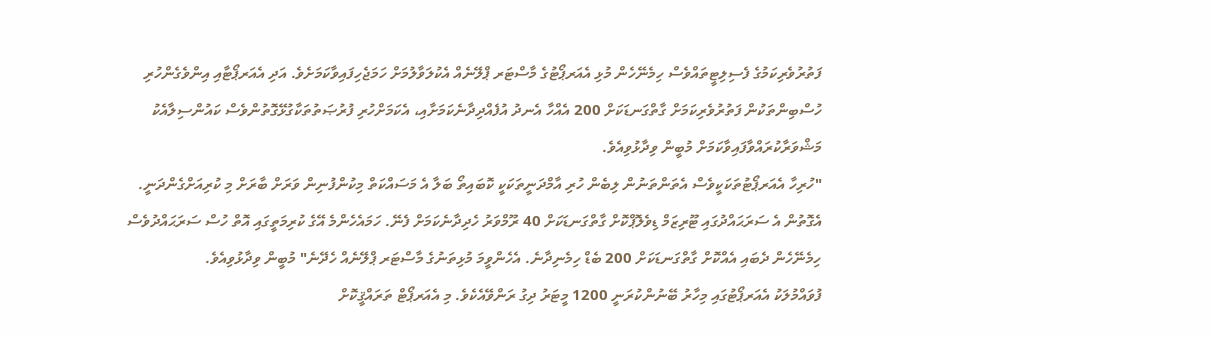ފަތުރުވެރިކަމުގެ ފެސިލިޓީތައްވެސް ހިމެނޭހެން މުޅި އެއަރޕޯޓުގެ މާސްޓަރ ޕްލޭނެއް އެކުލަވާލުމަށް ހަމަޖެހިފައިވާކަމަށެވެ. އަދި އެއަރޕޯޓާއި އިންވެގެންހުރި ހުސްބިންތަކުން ފަތުރުވެރިކަމަށް ގާތްގަނޑަކަށް 200 އެއްހާ އެނދު އުފެއްދިދާނެކަމަށާއި، އެކަމަށްހުރި ފުރުޞަތުތަކާގުޅޭގޮތުންވެސް ކައުންސިލާއެކު މަޝްވަރާކުރައްވާފައިވާކަމަށް މުބީން ވިދާޅުވިއެވެ.
"ހުރިހާ އެއަރޕޯޓުތަކަކީވެސް އެތަންތަނުން ލިބެން ހުރި އާމްދަނީތަކަކީ ކޮބައިތޯ ބަލާ އެ މަސައްކަތް މިކުންފުނިން ވަރަށް ބާރަށް މި ކުރިއަށްގެންދަނީ. އެގޮތުން އެ ސަރަޙައްދުގައި ޓޫރިޒަމް ޑިވެލޮޕްކޮށް ގާތްގަނޑަކަށް 40 ރޫމްވަރު ހެދިދާނެކަމަށް ފެނޭ. ހަމައެހެންމެ އޭގެ ކުރިމަތީގައި އޮތް ހުސް ސަރަޙައްދުވެސް ހިމެނޭހެން ދެބައި އެއްކޮށް ގާތްގަނޑަކަށް 200 ބެޑް ހިމެނިދާނެ. އެހެންވީމަ މުޅިތަނުގެ މާސްޓަރ ޕްލޭނެއް ހެދޭނެ" މުބީން ވިދާޅުވިއެވެ.
ފުވައްމުލަކު އެއަރޕޯޓުގައި މިހާރު ބޭނުންކުރަނީ 1200 މީޓަރު ދިގު ރަންވޭއެކެވެ. މި އެއަރޕޯޓް ތަރައްޤީކޮށް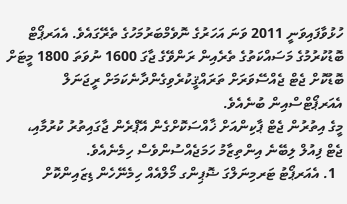ހުޅުވާފައިވަނީ 2011 ވަނަ އަހަރުގެ ނޮވެމްބަރުމަހުގެ ތެރޭގައެވެ. އެއަރޕޯޓް ބޮޑުކުރުމުގެ މަސައްކަތުގެ ތެރެއިން ރަންވޭގެ ޖާގަ 1600 ނުވަތަ 1800 މީޓަށް ބޮޑުކޮށް ޖެޓް ޖެއްސޭވަރަށް ތަރައްޤީކުރެވިގެންދާނެކަމަށް ރީޖަނަލް އެއަރޕޯޓްސްއިން ބުނެއެވެ.
މީގެ އިތުރުން ޖެޓް ޕާކިންއަށް ޚާއްސަކޮށްގެން އޭޕްރެން ޖާގައިތުރު ކުރުމާއި، ޖެޓް ފިއުލް ލިބޭނެ އިންތިޒާމު ހަމަޖެއްސުންވެސް ހިމެނެއެވެ.
  1. އެއަރޕޯޓު ޓަރމިނަލްގަ ޟޮޕިންގ މޯލްއެއް ހިމެނޭހެން ޑިޒައިންކޮށް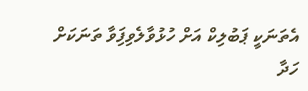އެތަނަކީ ޕަބުލިކް އަށް ހުޅުވާލެވިފަިވާ ތަނަކަށް ހަދާ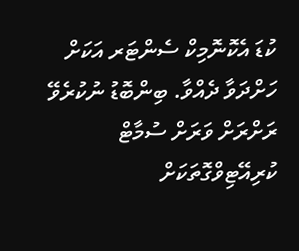ކުޑަ އެކޮނޮމިކް ސެންޓަރ އަކަށް ހަށްދަވާ ދެއްވާ. ބިންބޮޑު ނުކުރެވޭ ރަށްރަށް ވަރަށް ސުމާޓް ކުރިއޭޓިވްގޮތަކަށް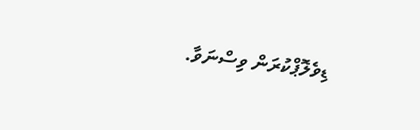ޑިވެލޮޕްކުރަން ވިސްނަވާ.